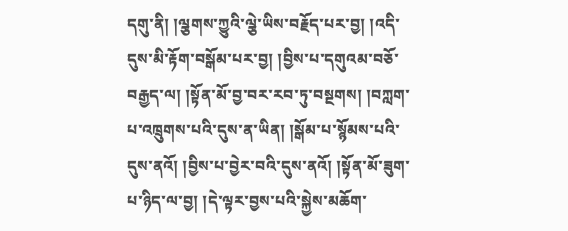དགུ་ནི། །ལྕགས་ཀྱུའི་ལྕེ་ཡིས་བརྗོད་པར་བྱ། །འདི་དུས་མི་རྟོག་བསྒོམ་པར་བྱ། །བྱིས་པ་དགུའམ་བཅོ་བརྒྱད་ལ། །སྟོན་མོ་བྱ་བར་རབ་ཏུ་བསྔགས། །བཀླག་པ་འཁྲུགས་པའི་དུས་ན་ཡིན། །སྒོམ་པ་སྙོམས་པའི་དུས་ནའོ། །བྱིས་པ་བྱེར་བའི་དུས་ནའོ། །སྟོན་མོ་ཟུག་པ་ཉིད་ལ་བྱ། །དེ་ལྟར་བྱས་པའི་སྐྱེས་མཆོག་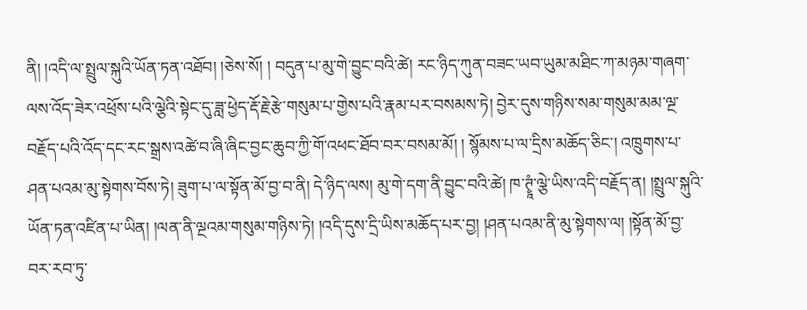ནི། །འདི་ལ་སྤྲུལ་སྐུའི་ཡོན་ཏན་འཐོབ། །ཅེས་སོ། ། བདུན་པ་མུ་གེ་བྱུང་བའི་ཚེ། རང་ཉིད་ཀུན་བཟང་ཡབ་ཡུམ་མཐིང་ཀ་མཉམ་གཞག་ལས་འོད་ཟེར་འཕྲོས་པའི་ལྕེའི་སྟེང་དུ་ཟླ་ཕྱེད་རྡོ་རྗེ་རྩེ་གསུམ་པ་གྱེས་པའི་རྣམ་པར་བསམས་ཏེ། བྱེར་དུས་གཉིས་སམ་གསུམ་མམ་ལྔ་བརྗོད་པའི་འོད་དང་རང་སྒྲས་འཚེ་བ་ཞི་ཞིང་བྱང་ཆུབ་ཀྱི་གོ་འཕང་ཐོབ་བར་བསམ་མོ། ། སྙོམས་པ་ལ་དྲིས་མཆོད་ཅིང་། འཁྲུགས་པ་ཤན་པའམ་མུ་སྟེགས་བོས་ཏེ། ཟུག་པ་ལ་སྟོན་མོ་བྱ་བ་ནི། དེ་ཉིད་ལས། མུ་གེ་དག་ནི་བྱུང་བའི་ཚེ། ཁ་ཊྭཱཾ་ལྕེ་ཡིས་འདི་བརྗོད་ན། །སྤྲུལ་སྐུའི་ཡོན་ཏན་འཛིན་པ་ཡིན། །ལན་ནི་ལྔའམ་གསུམ་གཉིས་ཏེ། །འདི་དུས་དྲི་ཡིས་མཆོད་པར་བྱ། །ཤན་པའམ་ནི་མུ་སྟེགས་ལ། །སྟོན་མོ་བྱ་བར་རབ་ཏུ་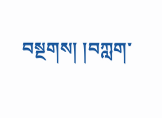བསྔགས། །བཀླག་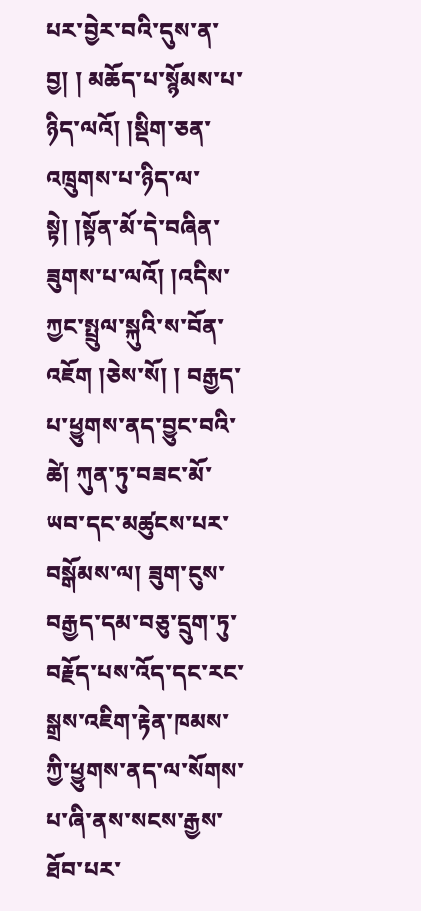པར་བྱེར་བའི་དུས་ན་བྱ། ། མཆོད་པ་སྙོམས་པ་ཉིད་ལའོ། །སྡིག་ཅན་འཁྲུགས་པ་ཉིད་ལ་སྟེ། །སྟོན་མོ་དེ་བཞིན་ཟུགས་པ་ལའོ། །འདིས་ཀྱང་སྤྲུལ་སྐུའི་ས་བོན་འཇོག །ཅེས་སོ། ། བརྒྱད་པ་ཕྱུགས་ནད་བྱུང་བའི་ཚེ། ཀུན་ཏུ་བཟང་མོ་ཡབ་དང་མཚུངས་པར་བསྒོམས་ལ། ཟུག་ངུས་བརྒྱད་དམ་བཅུ་དྲུག་ཏུ་བརྗོད་པས་འོད་དང་རང་སྒྲས་འཇིག་རྟེན་ཁམས་ཀྱི་ཕྱུགས་ནད་ལ་སོགས་པ་ཞི་ནས་སངས་རྒྱས་ཐོབ་པར་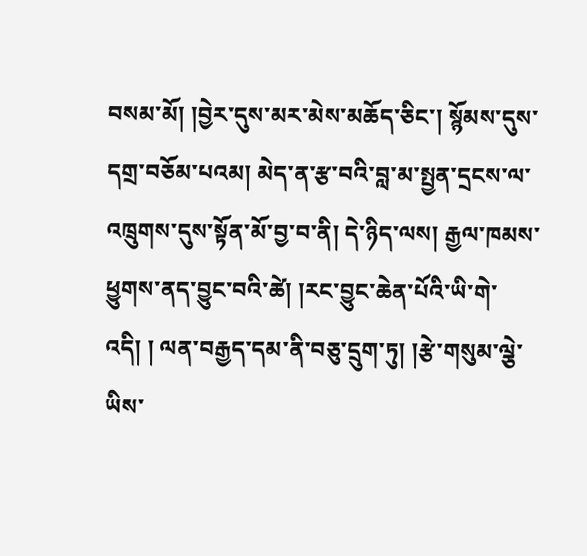བསམ་མོ། །བྱེར་དུས་མར་མེས་མཆོད་ཅིང་། སྙོམས་དུས་དགྲ་བཅོམ་པའམ། མེད་ན་རྩ་བའི་བླ་མ་སྤྱན་དྲངས་ལ་འཁྲུགས་དུས་སྟོན་མོ་བྱ་བ་ནི། དེ་ཉིད་ལས། རྒྱལ་ཁམས་ཕྱུགས་ནད་བྱུང་བའི་ཚེ། །རང་བྱུང་ཆེན་པོའི་ཡི་གེ་འདི། ། ལན་བརྒྱད་དམ་ནི་བཅུ་དྲུག་ཏུ། །རྩེ་གསུམ་ལྕེ་ཡིས་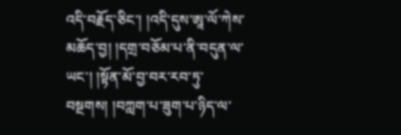འདི་བརྗོད་ཅིང་། །འདི་དུས་ཨཱ་ལོ་ཀེས་མཆོད་བྱ། །དགྲ་བཅོམ་པ་ནི་བདུན་ལ་ཡང་། །སྟོན་མོ་བྱ་བར་རབ་ཏུ་བསྔགས། །བཀླག་པ་ཟུག་པ་ཉིད་ལ་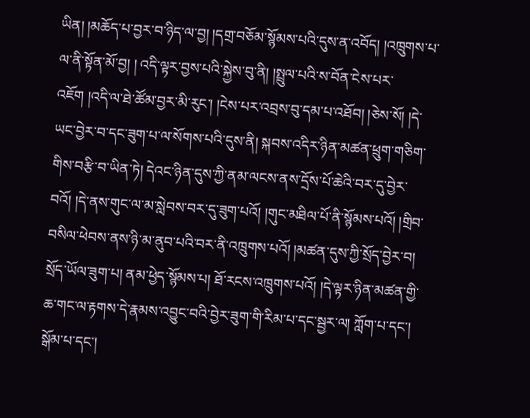ཡིན། །མཆོད་པ་བྱར་བ་ཉིད་ལ་བྱ། །དགྲ་བཅོམ་སྙོམས་པའི་དུས་ན་འབོད། །འཁྲུགས་པ་ལ་ནི་སྟོན་མོ་བྱ། ། འདི་ལྟར་བྱས་པའི་སྐྱེས་བུ་ནི། །སྤྲུལ་པའི་ས་བོན་ངེས་པར་འཇོག །འདི་ལ་ཐེ་ཚོམ་བྱར་མི་རུང་། །ངེས་པར་འབྲས་བུ་དམ་པ་འཐོབ། །ཅེས་སོ། །དེ་ཡང་བྱེར་བ་དང་ཟུག་པ་ལ་སོགས་པའི་དུས་ནི། སྐབས་འདིར་ཉིན་མཚན་ཕྲུག་གཅིག་གིས་བརྩི་བ་ཡིན་ཏེ། དེའང་ཉིན་དུས་ཀྱི་ནམ་ལངས་ནས་དྲོས་པོ་ཆེའི་བར་དུ་བྱེར་བའོ། །དེ་ནས་གུང་ལ་མ་སླེབས་བར་དུ་ཟུག་པའོ། །གུང་མཐིལ་པོ་ནི་སྙོམས་པའོ། །གྲིབ་བསིལ་ཕེབས་ནས་ཉི་མ་ནུབ་པའི་བར་ནི་འཁྲུགས་པའོ། །མཚན་དུས་ཀྱི་སྲོད་བྱེར་བ། སྲོད་ཡོལ་ཟུག་པ། ནམ་ཕྱེད་སྙོམས་པ། ཐོ་རངས་འཁྲུགས་པའོ། །དེ་ལྟར་ཉིན་མཚན་གྱི་ཆ་གང་ལ་རྟགས་དེ་རྣམས་འབྱུང་བའི་བྱེར་ཟུག་གི་རིམ་པ་དང་སྦྱར་ལ། ཀློག་པ་དང་། སྒོམ་པ་དང་།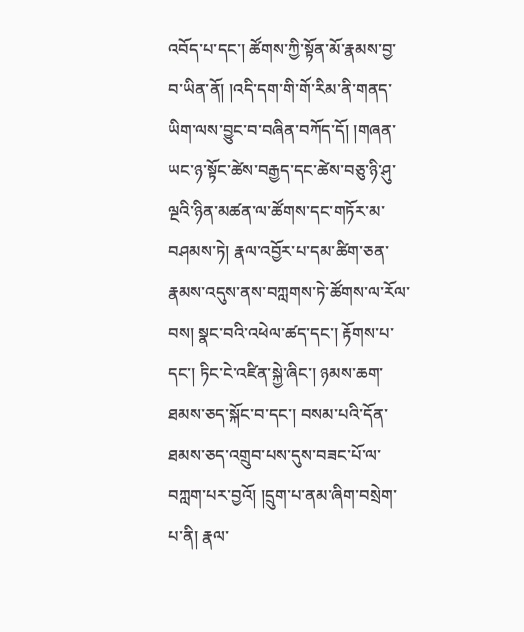འབོད་པ་དང་། ཚོགས་ཀྱི་སྟོན་མོ་རྣམས་བྱ་བ་ཡིན་ནོ། །འདི་དག་གི་གོ་རིམ་ནི་གནད་ཡིག་ལས་བྱུང་བ་བཞིན་བཀོད་དོ། །གཞན་ཡང་ཉ་སྟོང་ཚེས་བརྒྱད་དང་ཚེས་བཅུ་ཉི་ཤུ་ལྔའི་ཉིན་མཚན་ལ་ཚོགས་དང་གཏོར་མ་བཤམས་ཏེ། རྣལ་འབྱོར་པ་དམ་ཚིག་ཅན་རྣམས་འདུས་ནས་བཀླགས་ཏེ་ཚོགས་ལ་རོལ་བས། སྣང་བའི་འཕེལ་ཚད་དང་། རྟོགས་པ་དང་། ཏིང་ངེ་འཛིན་སྐྱེ་ཞིང་། ཉམས་ཆག་ཐམས་ཅད་སྐོང་བ་དང་། བསམ་པའི་དོན་ཐམས་ཅད་འགྲུབ་པས་དུས་བཟང་པོ་ལ་བཀླག་པར་བྱའོ། །དྲུག་པ་ནམ་ཞིག་བསྲེག་པ་ནི། རྣལ་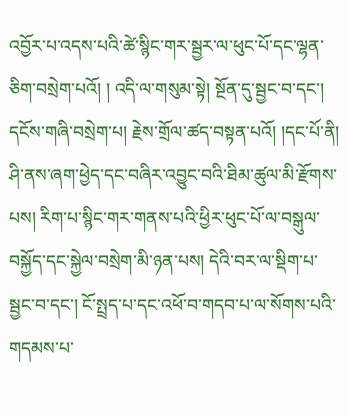འབྱོར་པ་འདས་པའི་ཚེ་སྙིང་གར་སྦྱར་ལ་ཕུང་པོ་དང་ལྷན་ཅིག་བསྲེག་པའོ། ། འདི་ལ་གསུམ་སྟེ། སྔོན་དུ་སྦྱང་བ་དང་། དངོས་གཞི་བསྲེག་པ། རྗེས་གྲོལ་ཚད་བསྟན་པའོ། །དང་པོ་ནི། ཤི་ནས་ཞག་ཕྱེད་དང་བཞིར་འབྱུང་བའི་ཐིམ་ཚུལ་མི་རྫོགས་པས། རིག་པ་སྙིང་གར་གནས་པའི་ཕྱིར་ཕུང་པོ་ལ་བསྒུལ་བསྐྱོད་དང་སྐྱེལ་བསྲེག་མི་ཉན་པས། དེའི་བར་ལ་སྡིག་པ་སྦྱང་བ་དང་། ངོ་སྤྲད་པ་དང་འཕོ་བ་གདབ་པ་ལ་སོགས་པའི་གདམས་པ་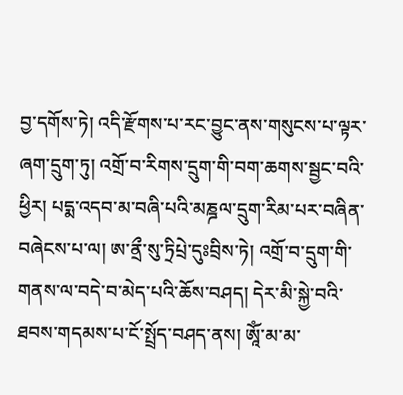བྱ་དགོས་ཏེ། འདི་རྫོགས་པ་རང་བྱུང་ནས་གསུངས་པ་ལྟར་ཞག་དྲུག་ཏུ། འགྲོ་བ་རིགས་དྲུག་གི་བག་ཆགས་སྦྱང་བའི་ཕྱིར། པདྨ་འདབ་མ་བཞི་པའི་མཎྜལ་དྲུག་རིམ་པར་བཞིན་བཞེངས་པ་ལ། ཨ་ནྲྀ་སུ་ཏྲིཔྲེ་དུཿབྲིས་ཏེ། འགྲོ་བ་དྲུག་གི་གནས་ལ་བདེ་བ་མེད་པའི་ཆོས་བཤད། དེར་མི་སྐྱེ་བའི་ཐབས་གདམས་པ་ངོ་སྤྲོད་བཤད་ནས། ཨཱོཾ་མ་མ་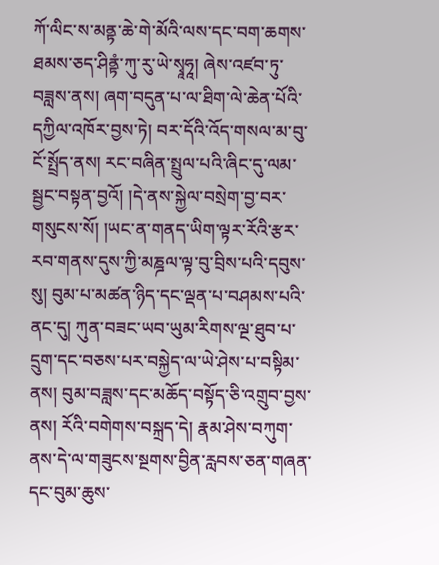ཀོ་ལིང་ས་མནྟ་ཆེ་གེ་མོའི་ལས་དང་བག་ཆགས་ཐམས་ཅད་ཤིནྟཾ་ཀུ་རུ་ཡེ་སྭཱཧཱ། ཞེས་འཛབ་ཏུ་བཟླས་ནས། ཞག་བདུན་པ་ལ་ཐིག་ལེ་ཆེན་པོའི་དཀྱིལ་འཁོར་བྱས་ཏེ། བར་དོའི་འོད་གསལ་མ་བུ་ངོ་སྤྲོད་ནས། རང་བཞིན་སྤྲུལ་པའི་ཞིང་དུ་ལམ་སྦྱང་བསྟན་བྱའོ། །དེ་ནས་སྐྱེལ་བསྲེག་བྱ་བར་གསུངས་སོ། །ཡང་ན་གནད་ཡིག་ལྟར་རོའི་རྩར་རབ་གནས་དུས་ཀྱི་མཎྜལ་ལྟ་བུ་བྲིས་པའི་དབུས་སུ། བུམ་པ་མཚན་ཉིད་དང་ལྡན་པ་བཤམས་པའི་ནང་དུ། ཀུན་བཟང་ཡབ་ཡུམ་རིགས་ལྔ་ཐུབ་པ་དྲུག་དང་བཅས་པར་བསྐྱེད་ལ་ཡེ་ཤེས་པ་བསྟིམ་ནས། བུམ་བཟླས་དང་མཆོད་བསྟོད་ཅི་འགྲུབ་བྱས་ནས། རོའི་བགེགས་བསྐྲད་དེ། རྣམ་ཤེས་བཀུག་ནས་དེ་ལ་གཟུངས་སྔགས་བྱིན་རླབས་ཅན་གཞན་དང་བུམ་ཆུས་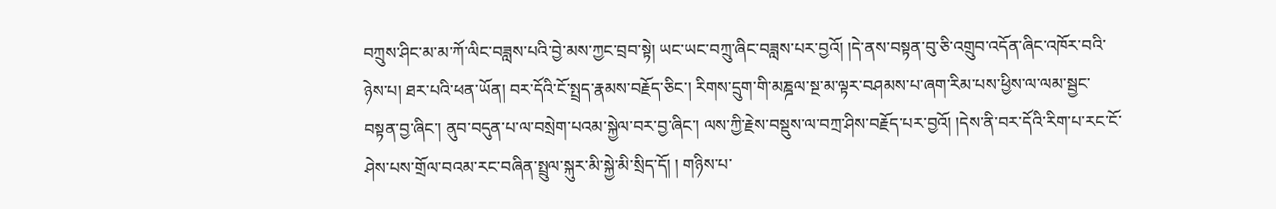བཀྲུས་ཤིང་མ་མ་ཀོ་ལིང་བཟླས་པའི་བྱེ་མས་ཀྱང་བྲབ་སྟེ། ཡང་ཡང་བཀྲུ་ཞིང་བཟླས་པར་བྱའོ། །དེ་ནས་བསྟན་བུ་ཅི་འགྲུབ་འདོན་ཞིང་འཁོར་བའི་ཉེས་པ། ཐར་པའི་ཕན་ཡོན། བར་དོའི་ངོ་སྤྲད་རྣམས་བརྗོད་ཅིང་། རིགས་དྲུག་གི་མཎྜལ་སྔ་མ་ལྟར་བཤམས་པ་ཞག་རིམ་པས་ཕྱིས་ལ་ལམ་སྦྱང་བསྟན་བྱ་ཞིང་། ནུབ་བདུན་པ་ལ་བསྲེག་པའམ་སྐྱེལ་བར་བྱ་ཞིང་། ལས་ཀྱི་རྗེས་བསྡུས་ལ་བཀྲ་ཤིས་བརྗོད་པར་བྱའོ། །དེས་ནི་བར་དོའི་རིག་པ་རང་ངོ་ཤེས་པས་གྲོལ་བའམ་རང་བཞིན་སྤྲུལ་སྐུར་མི་སྐྱེ་མི་སྲིད་དོ། ། གཉིས་པ་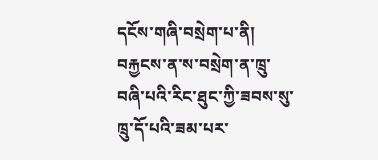དངོས་གཞི་བསྲེག་པ་ནི། བརྐྱངས་ན་ས་བསྲེག་ན་ཁྲུ་བཞི་པའི་རིང་ཐུང་ཀྱི་ཟབས་སུ་ཁྲུ་དོ་པའི་ཟམ་པར་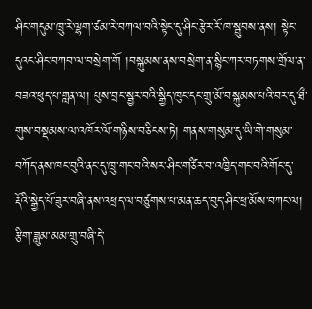ཤིང་གདུམ་ཁྲུ་རེ་ལྷག་ཙམ་རེ་བཀལ་བའི་སྟེང་དུ་ཤིང་རྩེར་རོ་ཁ་སྦུབས་ནས། སྟེང་དུའང་ཤིང་བཀབ་ལ་བསྲེག་གོ །བསྐུམས་ནས་བསྲེག་ན་སྙིང་ཀར་བཏགས་གྲོལ་ན་བཟའ་ཕུད་པ་གླན་ལ། པུས་བྲང་སྦྱར་བའི་སྒྱིད་ཁུང་དང་གྲུ་མོ་བསྐུམས་པའི་བར་དུ་ཐྀ་གུས་བསྡམས་ལ་འཁོར་ལོ་གཉིས་བཅིངས་ཏེ། གནས་གསུམ་དུ་ཡི་གེ་གསུམ་བཀོད་ནས་ཁང་བུའི་ནང་དུ་ཁྲུ་གང་བའི་སར་ཤིང་གཙིར་བ་འཁྱིད་གང་བའི་གོང་དུ་རྡོའི་སྒྱེད་པོ་ཟུར་བཞི་ནས་འཕྲད་ལ་བཙུགས་པ་མན་ཆད་བུད་ཤིང་ཕྲ་མོས་བཀང་ལ། རྩིག་ཟླུམ་མམ་གྲུ་བཞི་དེ་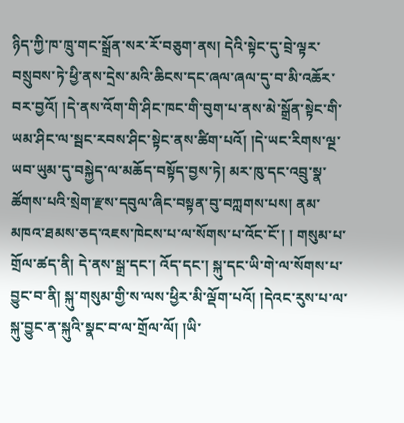ཉིད་ཀྱི་ཁ་ཁྲུ་གང་སྒྲོན་སར་རོ་བཅུག་ནས། དེའི་སྟེང་དུ་བྲེ་ལྟར་བསྲུབས་ཏེ་ཕྱི་ནས་དྲེས་མའི་ཆིངས་དང་ཞལ་ཞལ་དུ་བ་མི་འཆོར་བར་བྱའོ། །དེ་ནས་འོག་གི་ཤིང་ཁང་གི་བུག་པ་ནས་མེ་སྒྲོན་སྟེང་གི་ཡམ་ཤིང་ལ་སྦང་རབས་ཤིང་སྟེང་ནས་ཚིག་པའོ། །དེ་ཡང་རིགས་ལྔ་ཡབ་ཡུམ་དུ་བསྐྱེད་ལ་མཆོད་བསྟོད་བྱས་ཏེ། མར་ཁུ་དང་འབྲུ་སྣ་ཚོགས་པའི་སྲེག་རྫས་དབུལ་ཞིང་བསྟན་བུ་བཀླགས་པས། ནམ་མཁའ་ཐམས་ཅད་འཇས་ཁེངས་པ་ལ་སོགས་པ་འོང་ངོ་། ། གསུམ་པ་གྲོལ་ཚད་ནི། དེ་ནས་སྒྲ་དང་། འོད་དང་། སྐུ་དང་ཡི་གེ་ལ་སོགས་པ་བྱུང་བ་ནི། སྐུ་གསུམ་གྱི་ས་ལས་ཕྱིར་མི་ལྡོག་པའོ། །དེའང་རུས་པ་ལ་སྐུ་བྱུང་ན་སྐུའི་སྣང་བ་ལ་གྲོལ་ལོ། །ཡི་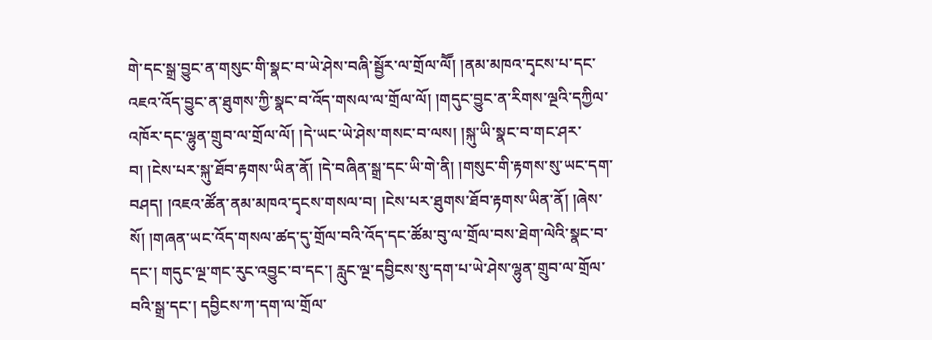གེ་དང་སྒྲ་བྱུང་ན་གསུང་གི་སྣང་བ་ཡེ་ཤེས་བཞི་སྦྱོར་ལ་གྲོལ་ལཽ། །ནམ་མཁའ་དྭངས་པ་དང་འཇའ་འོད་བྱུང་ན་ཐུགས་ཀྱི་སྣང་བ་འོད་གསལ་ལ་གྲོལ་ལོ། །གདུང་བྱུང་ན་རིགས་ལྔའི་དཀྱིལ་འཁོར་དང་ལྷུན་གྲུབ་ལ་གྲོལ་ལོ། །དེ་ཡང་ཡེ་ཤེས་གསང་བ་ལས། །སྐུ་ཡི་སྣང་བ་གང་ཤར་བ། །ངེས་པར་སྐུ་ཐོབ་རྟགས་ཡིན་ནོ། །དེ་བཞིན་སྒྲ་དང་ཡི་གེ་ནི། །གསུང་གི་རྟགས་སུ་ཡང་དག་བཤད། །འཇའ་ཚོན་ནམ་མཁའ་དྭངས་གསལ་བ། །ངེས་པར་ཐུགས་ཐོབ་རྟགས་ཡིན་ནོ། །ཞེས་སོ། །གཞན་ཡང་འོད་གསལ་ཚད་དུ་གྲོལ་བའི་འོད་དང་ཚོམ་བུ་ལ་གྲོལ་བས་ཐེག་ལེའི་སྣང་བ་དང་། གདུང་ལྔ་གང་རུང་འབྱུང་བ་དང་། རླུང་ལྔ་དབྱིངས་སུ་དག་པ་ཡེ་ཤེས་ལྷུན་གྲུབ་ལ་གྲོལ་བའི་སྒྲ་དང་། དབྱིངས་ཀ་དག་ལ་གྲོལ་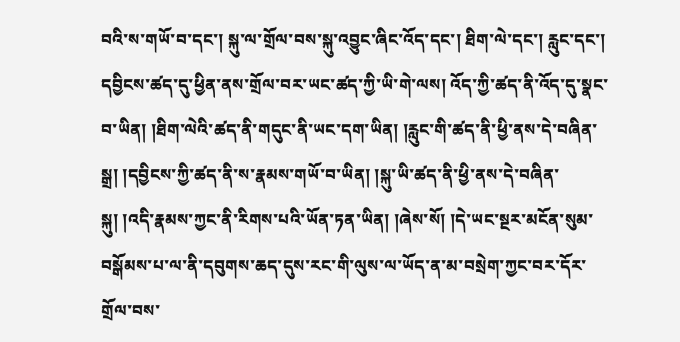བའི་ས་གཡོ་བ་དང་། སྐུ་ལ་གྲོལ་བས་སྐུ་འབྱུང་ཞིང་འོད་དང་། ཐིག་ལེ་དང་། རླུང་དང་། དབྱིངས་ཚད་དུ་ཕྱིན་ནས་གྲོལ་བར་ཡང་ཚད་ཀྱི་ཡི་གེ་ལས། འོད་ཀྱི་ཚད་ནི་འོད་དུ་སྣང་བ་ཡིན། །ཐིག་ལེའི་ཚད་ནི་གདུང་ནི་ཡང་དག་ཡིན། །རླུང་གི་ཚད་ནི་ཕྱི་ནས་དེ་བཞིན་སྒྲ། །དབྱིངས་ཀྱི་ཚད་ནི་ས་རྣམས་གཡོ་བ་ཡིན། །སྐུ་ཡི་ཚད་ནི་ཕྱི་ནས་དེ་བཞིན་སྐུ། །འདི་རྣམས་ཀྱང་ནི་རིགས་པའི་ཡོན་ཏན་ཡིན། །ཞེས་སོ། །དེ་ཡང་སྔར་མངོན་སུམ་བསྒོམས་པ་ལ་ནི་དབུགས་ཆད་དུས་རང་གི་ལུས་ལ་ཡོད་ན་མ་བསྲེག་ཀྱང་བར་དོར་གྲོལ་བས་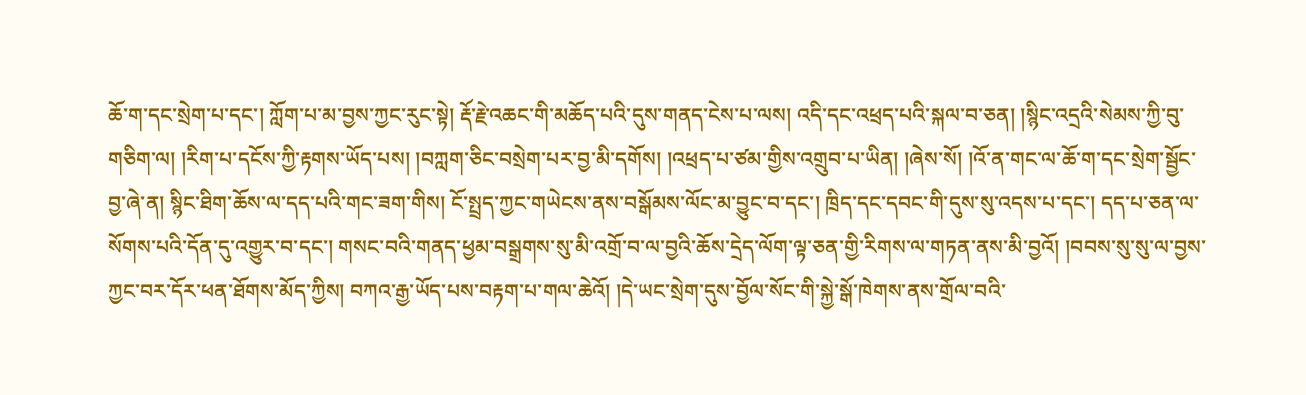ཆོ་ག་དང་སྲེག་པ་དང་། ཀློག་པ་མ་བྱས་ཀྱང་རུང་སྟེ། རྡོ་རྗེ་འཆང་གི་མཆོད་པའི་དུས་གནད་ངེས་པ་ལས། འདི་དང་འཕྲད་པའི་སྐལ་བ་ཅན། །སྙིང་འདྲའི་སེམས་ཀྱི་བུ་གཅིག་ལ། །རིག་པ་དངོས་ཀྱི་རྟགས་ཡོད་པས། །བཀླག་ཅིང་བསྲེག་པར་བྱ་མི་དགོས། །འཕྲད་པ་ཙམ་གྱིས་འགྲུབ་པ་ཡིན། །ཞེས་སོ། །འོ་ན་གང་ལ་ཆོ་ག་དང་སྲེག་སྦྱོང་བྱ་ཞེ་ན། སྙིང་ཐིག་ཆོས་ལ་དད་པའི་གང་ཟག་གིས། ངོ་སྤྲད་ཀྱང་གཡེངས་ནས་བསྒོམས་ལོང་མ་བྱུང་བ་དང་། ཁྲིད་དང་དབང་གི་དུས་སུ་འདས་པ་དང་། དད་པ་ཅན་ལ་སོགས་པའི་དོན་དུ་འགྱུར་བ་དང་། གསང་བའི་གནད་ཕྱམ་བསྒྲགས་སུ་མི་འགྲོ་བ་ལ་བྱའི་ཆོས་དྲེད་ལོག་ལྟ་ཅན་གྱི་རིགས་ལ་གཏན་ནས་མི་བྱའོ། །བབས་སུ་སུ་ལ་བྱས་ཀྱང་བར་དོར་ཕན་ཐོགས་མོད་ཀྱིས། བཀའ་རྒྱ་ཡོད་པས་བརྟག་པ་གལ་ཆེའོ། །དེ་ཡང་སྲེག་དུས་བྱོལ་སོང་གི་སྐྱེ་སྒོ་ཁེགས་ནས་གྲོལ་བའི་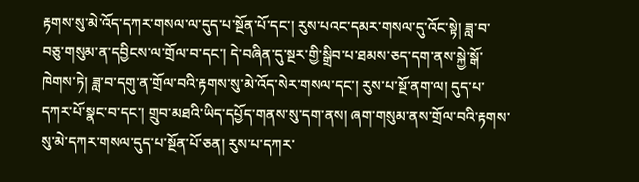རྟགས་སུ་མེ་འོད་དཀར་གསལ་ལ་དུད་པ་སྔོན་པོ་དང་། རུས་པའང་དམར་གསལ་དུ་འོང་སྟེ། ཟླ་བ་བཅུ་གསུམ་ན་དབྱིངས་ལ་གྲོལ་བ་དང་། དེ་བཞིན་དུ་སྔར་གྱི་སྒྲིབ་པ་ཐམས་ཅད་དག་ནས་སྐྱེ་སྒོ་ཁེགས་ཏེ། ཟླ་བ་དགུ་ན་གྲོལ་བའི་རྟགས་སུ་མེ་འོད་སེར་གསལ་དང་། རུས་པ་སྔོ་ནག་ལ། དུད་པ་དཀར་པོ་སྣང་བ་དང་། གྲུབ་མཐའི་ཡིད་དཔྱོད་གནས་སུ་དག་ནས། ཞག་གསུམ་ནས་གྲོལ་བའི་རྟགས་སུ་མེ་དཀར་གསལ་དུད་པ་སྔོན་པོ་ཅན། རུས་པ་དཀར་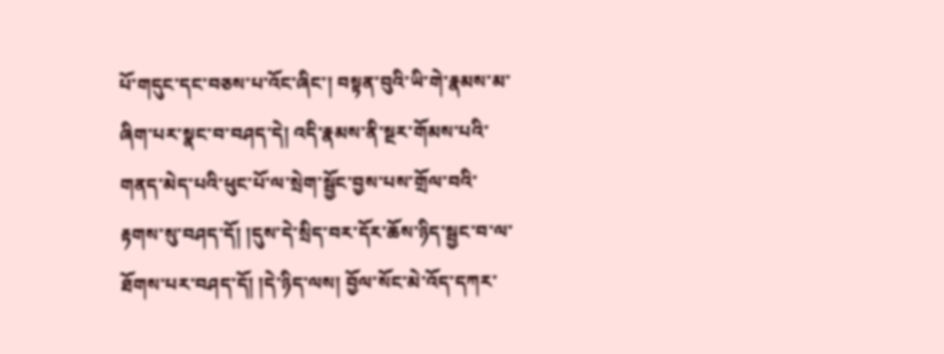པོ་གདུང་དང་བཅས་པ་འོང་ཞིང་། བསྟན་བུའི་ཡི་གེ་རྣམས་མ་ཞིག་པར་སྣང་བ་བཤད་དེ། འདི་རྣམས་ནི་སྔར་གོམས་པའི་གནད་མེད་པའི་ཕུང་པོ་ལ་སྲེག་སྦྱོང་བྱས་པས་གྲོལ་བའི་རྟགས་སུ་བཤད་དོ། །དུས་དེ་སྲིད་བར་དོར་ཆོས་ཉིད་སྦྱང་བ་ལ་ཐོགས་པར་བཤད་དོ། །དེ་ཉིད་ལས། བྱོལ་སོང་མེ་འོད་དཀར་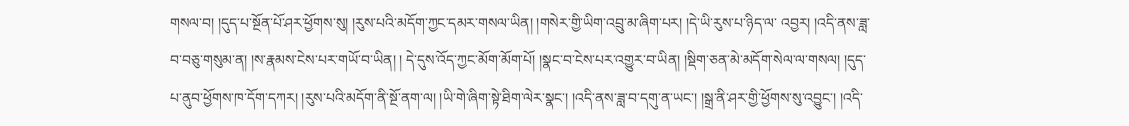གསལ་བ། །དུད་པ་སྔོན་པོ་ཤར་ཕྱོགས་སུ། །རུས་པའི་མདོག་ཀྱང་དམར་གསལ་ཡིན། །གསེར་གྱི་ཡིག་འབྲུ་མ་ཞིག་པར། །དེ་ཡི་རུས་པ་ཉིད་ལ་ འབྱར། །འདི་ནས་ཟླ་བ་བཅུ་གསུམ་ན། །ས་རྣམས་ངེས་པར་གཡོ་བ་ཡིན། ། དེ་དུས་འོད་ཀྱང་མོག་མོག་པོ། །སྣང་བ་ངེས་པར་འགྱུར་བ་ཡིན། །སྡིག་ཅན་མེ་མདོག་སེལ་ལ་གསལ། །དུད་པ་ནུབ་ཕྱོགས་ཁ་དོག་དཀར། །རུས་པའི་མདོག་ནི་སྔོ་ནག་ལ། །ཡི་གེ་ཞིག་སྟེ་ཐིག་ལེར་སྣང་། །འདི་ནས་ཟླ་བ་དགུ་ན་ཡང་། །སྒྲ་ནི་ཤར་གྱི་ཕྱོགས་སུ་འབྱུང་། །འདི་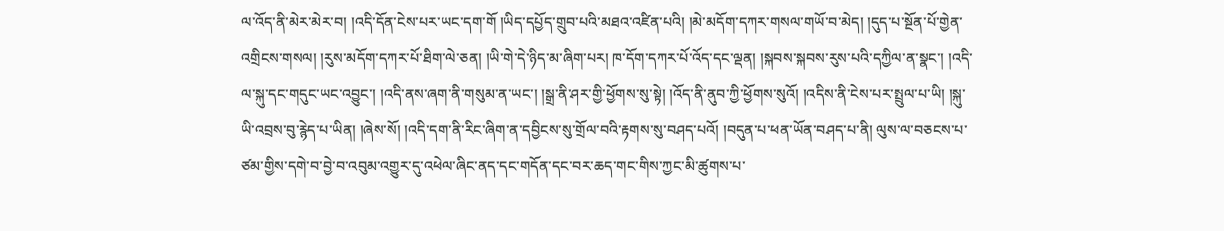ལ་འོད་ནི་མེར་མེར་བ། །འདི་དོན་ངེས་པར་ཡང་དག་གོ །ཡིད་དཔྱོད་གྲུབ་པའི་མཐའ་འཛིན་པའི། །མེ་མདོག་དཀར་གསལ་གཡོ་བ་མེད། །དུད་པ་སྔོན་པོ་གྱེན་འགྲིངས་གསལ། །རུས་མདོག་དཀར་པོ་ཐིག་ལེ་ཅན། །ཡི་གེ་དེ་ཉིད་མ་ཞིག་པར། ཁ་དོག་དཀར་པོ་འོད་དང་ལྡན། །སྐབས་སྐབས་རུས་པའི་དཀྱིལ་ན་སྣང་། །འདི་ལ་སྐུ་དང་གདུང་ཡང་འབྱུང་། །འདི་ནས་ཞག་ནི་གསུམ་ན་ཡང་། །སྒྲ་ནི་ཤར་གྱི་ཕྱོགས་སུ་སྟེ། །འོད་ནི་ནུབ་ཀྱི་ཕྱོགས་སུའོ། །འདིས་ནི་ངེས་པར་སྤྲུལ་པ་ཡི། །སྐུ་ཡི་འབྲས་བུ་རྙེད་པ་ཡིན། །ཞེས་སོ། །འདི་དག་ནི་རིང་ཞིག་ན་དབྱིངས་སུ་གྲོལ་བའི་རྟགས་སུ་བཤད་པའོ། །བདུན་པ་ཕན་ཡོན་བཤད་པ་ནི། ལུས་ལ་བཅངས་པ་ཙམ་གྱིས་དགེ་བ་བྱེ་བ་འབུམ་འགྱུར་དུ་འཕེལ་ཞིང་ནད་དང་གདོན་དང་བར་ཆད་གང་གིས་ཀྱང་མི་ཚུགས་པ་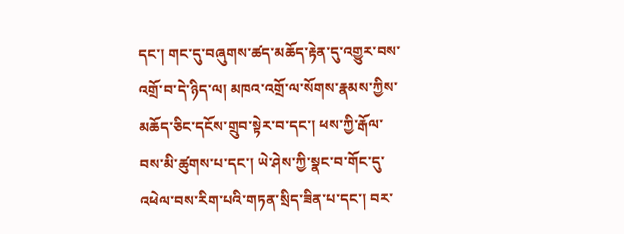དང་། གང་དུ་བཞུགས་ཚད་མཆོད་རྟེན་དུ་འགྱུར་བས་འགྲོ་བ་དེ་ཉིད་ལ། མཁའ་འགྲོ་ལ་སོགས་རྣམས་ཀྱིས་མཆོད་ཅིང་དངོས་གྲུབ་སྟེར་བ་དང་། ཕས་ཀྱི་རྒོལ་བས་མི་ཚུགས་པ་དང་། ཡེ་ཤེས་ཀྱི་སྣང་བ་གོང་དུ་འཕེལ་བས་རིག་པའི་གཏན་སྲིད་ཟིན་པ་དང་། བར་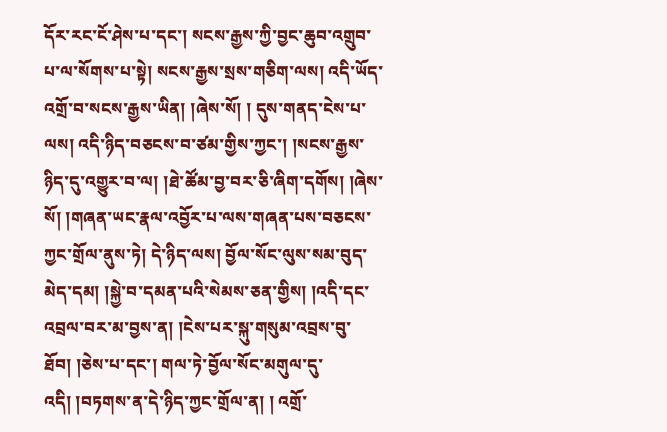དོར་རང་ངོ་ཤེས་པ་དང་། སངས་རྒྱས་ཀྱི་བྱང་ཆུབ་འགྲུབ་པ་ལ་སོགས་པ་སྟེ། སངས་རྒྱས་སྲས་གཅིག་ལས། འདི་ཡོད་འགྲོ་བ་སངས་རྒྱས་ཡིན། །ཞེས་སོ། ། དུས་གནད་ངེས་པ་ལས། འདི་ཉིད་བཅངས་བ་ཙམ་གྱིས་ཀྱང་། །སངས་རྒྱས་ཉིད་དུ་འགྱུར་བ་ལ། །ཐེ་ཚོམ་བྱ་བར་ཅི་ཞིག་དགོས། །ཞེས་སོ། །གཞན་ཡང་རྣལ་འབྱོར་པ་ལས་གཞན་པས་བཅངས་ཀྱང་གྲོལ་ནུས་ཏེ། དེ་ཉིད་ལས། བྱོལ་སོང་ལུས་སམ་བུད་མེད་དམ། །སྐྱེ་བ་དམན་པའི་སེམས་ཅན་གྱིས། །འདི་དང་འབྲལ་བར་མ་བྱས་ན། །ངེས་པར་སྐུ་གསུམ་འབྲས་བུ་ཐོབ། །ཅེས་པ་དང་། གལ་ཏེ་བྱོལ་སོང་མགུལ་དུ་འདི། །བཏགས་ན་དེ་ཉིད་ཀྱང་གྲོལ་ན། ། འགྲོ་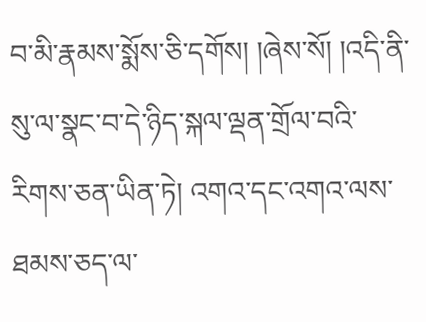བ་མི་རྣམས་སྨོས་ཅི་དགོས། །ཞེས་སོ། །འདི་ནི་སུ་ལ་སྣང་བ་དེ་ཉིད་སྐལ་ལྡན་གྲོལ་བའི་རིགས་ཅན་ཡིན་ཏེ། འགའ་དང་འགའ་ལས་ཐམས་ཅད་ལ་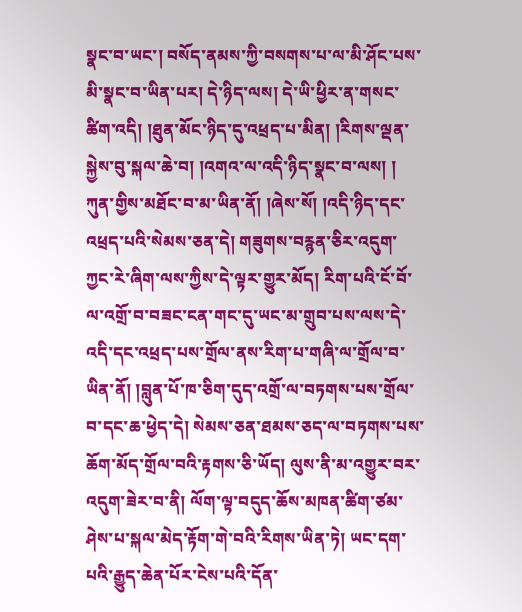སྣང་བ་ཡང་། བསོད་ནམས་ཀྱི་བསགས་པ་ལ་མི་ཤོང་པས་མི་སྣང་བ་ཡིན་པར། དེ་ཉིད་ལས། དེ་ཡི་ཕྱིར་ན་གསང་ཚིག་འདི། །ཐུན་མོང་ཉིད་དུ་འཕྲད་པ་མིན། །རིགས་ལྡན་སྐྱེས་བུ་སྐལ་ཆེ་བ། །འགའ་ལ་འདི་ཉིད་སྣང་བ་ལས། ། ཀུན་གྱིས་མཐོང་བ་མ་ཡིན་ནོ། །ཞེས་སོ། །འདི་ཉིད་དང་འཕྲད་པའི་སེམས་ཅན་དེ། གཟུགས་བརྙན་ཅིར་འདུག་ཀྱང་རེ་ཞིག་ལས་ཀྱིས་དེ་ལྟར་གྱུར་མོད། རིག་པའི་ངོ་བོ་ལ་འགྲོ་བ་བཟང་ངན་གང་དུ་ཡང་མ་གྲུབ་པས་ལས་དེ་འདི་དང་འཕྲད་པས་གྲོལ་ནས་རིག་པ་གཞི་ལ་གྲོལ་བ་ཡིན་ནོ། །བླུན་པོ་ཁ་ཅིག་དུད་འགྲོ་ལ་བཏགས་པས་གྲོལ་བ་དང་ཆ་ཕྱེད་དེ། སེམས་ཅན་ཐམས་ཅད་ལ་བཏགས་པས་ཆོག་མོད་གྲོལ་བའི་རྟགས་ཅི་ཡོད། ལུས་ནི་མ་འགྱུར་བར་འདུག་ཟེར་བ་ནི། ལོག་ལྟ་བདུད་ཆོས་མཁན་ཚིག་ཙམ་ཤེས་པ་སྐལ་མེད་རྟོག་གེ་བའི་རིགས་ཡིན་ཏེ། ཡང་དག་པའི་རྒྱུད་ཆེན་པོར་ངེས་པའི་དོན་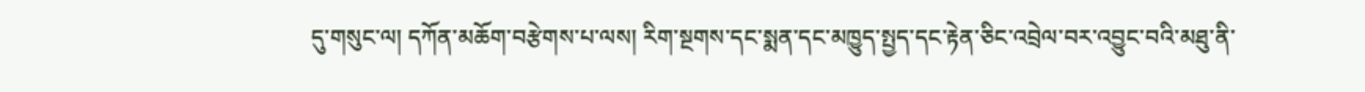དུ་གསུང་ལ། དཀོན་མཆོག་བརྩེགས་པ་ལས། རིག་སྔགས་དང་སྨན་དང་མཁྱུད་སྤྱད་དང་རྟེན་ཅིང་འབྲེལ་བར་འབྱུང་བའི་མཐུ་ནི་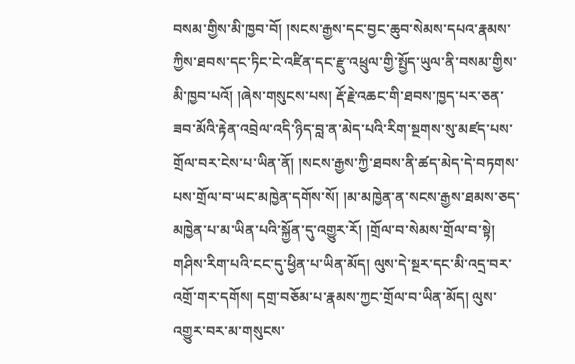བསམ་གྱིས་མི་ཁྱབ་བོ། །སངས་རྒྱས་དང་བྱང་ཆུབ་སེམས་དཔའ་རྣམས་ཀྱིས་ཐབས་དང་ཏིང་ངེ་འཛིན་དང་རྫུ་འཕྲུལ་གྱི་སྤྱོད་ཡུལ་ནི་བསམ་གྱིས་མི་ཁྱབ་པའོ། །ཞེས་གསུངས་པས། རྡོ་རྗེ་འཆང་གི་ཐབས་ཁྱད་པར་ཅན་ཟབ་མོའི་རྟེན་འབྲེལ་འདི་ཉིད་བླ་ན་མེད་པའི་རིག་སྔགས་སུ་མཛད་པས་གྲོལ་བར་ངེས་པ་ཡིན་ནོ། །སངས་རྒྱས་ཀྱི་ཐབས་ནི་ཚད་མེད་དེ་བཏགས་པས་གྲོལ་བ་ཡང་མཁྱེན་དགོས་སོ། །མ་མཁྱེན་ན་སངས་རྒྱས་ཐམས་ཅད་མཁྱེན་པ་མ་ཡིན་པའི་སྐྱོན་དུ་འགྱུར་རོ། །གྲོལ་བ་སེམས་གྲོལ་བ་སྟེ། གཤིས་རིག་པའི་ངང་དུ་ཕྱིན་པ་ཡིན་མོད། ལུས་དེ་སྔར་དང་མི་འདྲ་བར་འགྲོ་གར་དགོས། དགྲ་བཅོམ་པ་རྣམས་ཀྱང་གྲོལ་བ་ཡིན་མོད། ལུས་འགྱུར་བར་མ་གསུངས་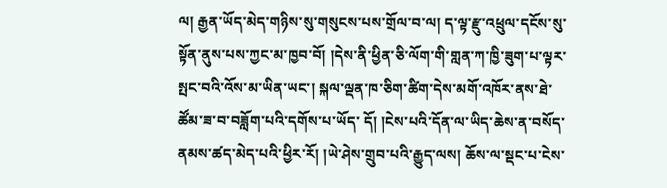ལ། རྒྱན་ཡོད་མེད་གཉིས་སུ་གསུངས་པས་གྲོལ་བ་ལ། ད་ལྟ་རྫུ་འཕྲུལ་དངོས་སུ་སྟོན་ནུས་པས་ཀྱང་མ་ཁྱབ་བོ། །དེས་ནི་ཕྱིན་ཅི་ལོག་གི་གླན་ཀ་ཁྱི་ཟུག་པ་ལྟར་སྤང་བའི་འོས་མ་ཡིན་ཡང་། སྐལ་ལྡན་ཁ་ཅིག་ཚིག་དེས་མགོ་འཁོར་ནས་ཐེ་ཚོམ་ཟ་བ་བཟློག་པའི་དགོས་པ་ཡོད་ དོ། །ངེས་པའི་དོན་ལ་ཡིད་ཆེས་ན་བསོད་ནམས་ཚད་མེད་པའི་ཕྱིར་རོ། །ཡེ་ཤེས་གྲུབ་པའི་རྒྱུད་ལས། ཆོས་ལ་སྡང་པ་ངེས་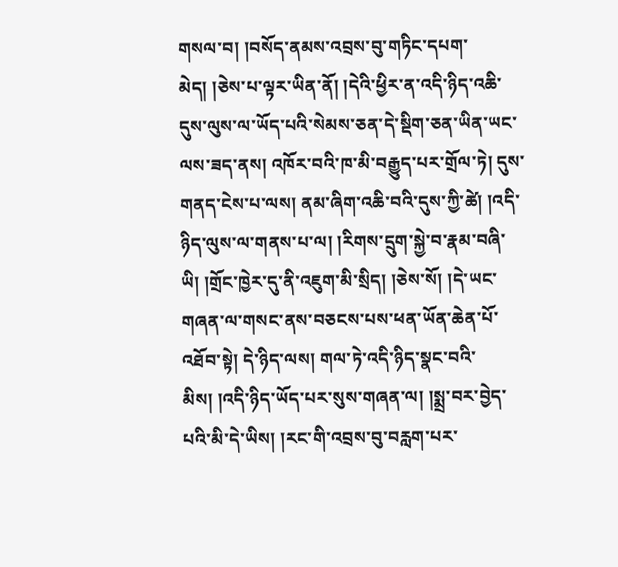གསལ་བ། །བསོད་ནམས་འབྲས་བུ་གཏིང་དཔག་མེད། །ཅེས་པ་ལྟར་ཡིན་ནོ། །དེའི་ཕྱིར་ན་འདི་ཉིད་འཆི་དུས་ལུས་ལ་ཡོད་པའི་སེམས་ཅན་དེ་སྡིག་ཅན་ཡིན་ཡང་ལས་ཟད་ནས། འཁོར་བའི་ཁ་མི་བརྒྱུད་པར་གྲོལ་ཏེ། དུས་གནད་ངེས་པ་ལས། ནམ་ཞིག་འཆི་བའི་དུས་ཀྱི་ཚེ། །འདི་ཉིད་ལུས་ལ་གནས་པ་ལ། །རིགས་དྲུག་སྐྱེ་བ་རྣམ་བཞི་ཡི། །གྲོང་ཁྱེར་དུ་ནི་འཇུག་མི་སྲིད། །ཅེས་སོ། །དེ་ཡང་གཞན་ལ་གསང་ནས་བཅངས་པས་ཕན་ཡོན་ཆེན་པོ་འཐོབ་སྟེ། དེ་ཉིད་ལས། གལ་ཏེ་འདི་ཉིད་སྣང་བའི་མིས། །འདི་ཉིད་ཡོད་པར་སུས་གཞན་ལ། །སྨྲ་བར་བྱེད་པའི་མི་དེ་ཡིས། །རང་གི་འབྲས་བུ་བརླག་པར་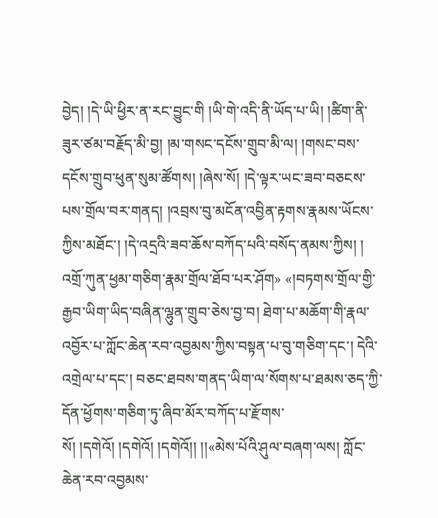བྱེད། །དེ་ཡི་ཕྱིར་ན་རང་བྱུང་གི །ཡི་གེ་འདི་ནི་ཡོད་པ་ཡི། །ཚིག་ནི་ཟུར་ཙམ་བརྗོད་མི་བྱ། །མ་གསང་དངོས་གྲུབ་མི་ལ། །གསང་བས་དངོས་གྲུབ་ཕུན་སུམ་ཚོགས། །ཞེས་སོ། །དེ་ལྟར་ཡང་ཟབ་བཅངས་པས་གྲོལ་བར་གནད། །འབྲས་བུ་མངོན་འབྱིན་རྟགས་རྣམས་ཡོངས་ཀྱིས་མཐོང་། །དེ་འདྲའི་ཟབ་ཆོས་བཀོད་པའི་བསོད་ནམས་ཀྱིས། ། འགྲོ་ཀུན་ཕྱམ་གཅིག་རྣམ་གྲོལ་ཐོབ་པར་ཤོག» «།བཏགས་གྲོལ་གྱི་རྒྱབ་ཡིག་ཡིད་བཞིན་ལྷུན་གྲུབ་ཅེས་བྱ་བ། ཐེག་པ་མཆོག་གི་རྣལ་འབྱོར་པ་ཀློང་ཆེན་རབ་འབྱམས་ཀྱིས་བསྟན་པ་བུ་གཅིག་དང་། དེའི་འགྲེལ་པ་དང་། བཅང་ཐབས་གནད་ཡིག་ལ་སོགས་པ་ཐམས་ཅད་ཀྱི་དོན་ཕྱོགས་གཅིག་ཏུ་ཞིབ་མོར་བཀོད་པ་རྫོགས་སོ། །དགེའོ། །དགེའོ། །དགེའོ།། །།«མེས་པོའི་ཤུལ་བཞག་ལས། ཀློང་ཆེན་རབ་འབྱམས་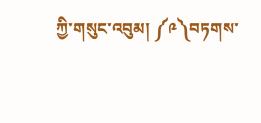ཀྱི་གསུང་འབུམ། ༼༩༽བཏགས་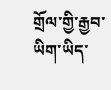གྲོལ་གྱི་རྒྱབ་ཡིག་ཡིད་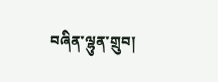བཞིན་ལྷུན་གྲུབ།